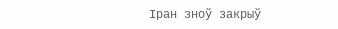Іран зноў закрыў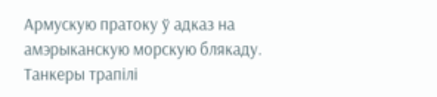Армускую пратоку ў адказ на амэрыканскую морскую блякаду. Танкеры трапілі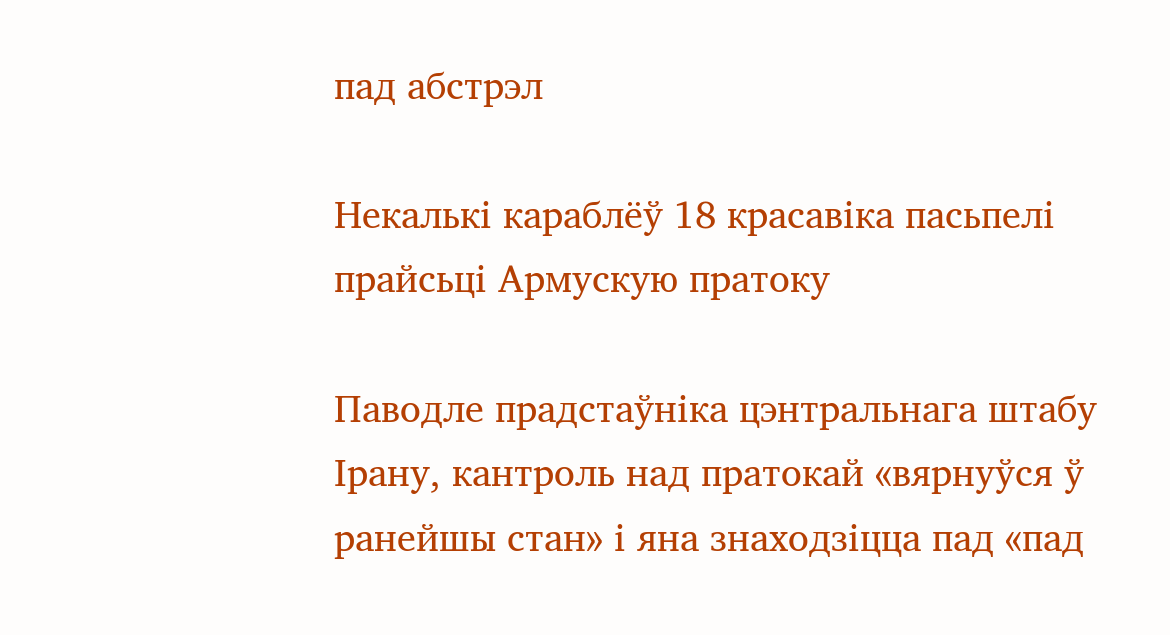пад абстрэл

Некалькі караблёў 18 красавіка пасьпелі прайсьці Армускую пратоку

Паводле прадстаўніка цэнтральнага штабу Ірану, кантроль над пратокай «вярнуўся ў ранейшы стан» і яна знаходзіцца пад «пад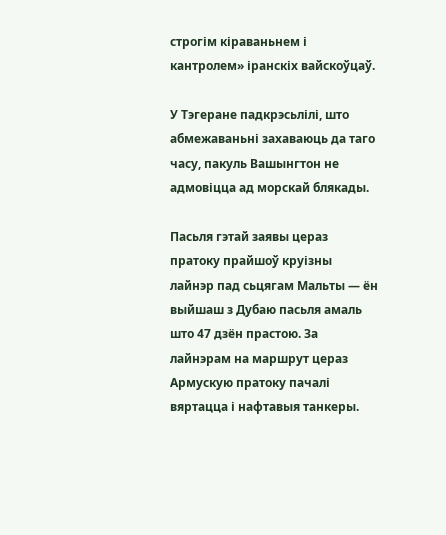строгім кіраваньнем і кантролем» іранскіх вайскоўцаў.

У Тэгеране падкрэсьлілі, што абмежаваньні захаваюць да таго часу, пакуль Вашынгтон не адмовіцца ад морскай блякады.

Пасьля гэтай заявы цераз пратоку прайшоў круізны лайнэр пад сьцягам Мальты — ён выйшаш з Дубаю пасьля амаль што 47 дзён прастою. За лайнэрам на маршрут цераз Армускую пратоку пачалі вяртацца і нафтавыя танкеры.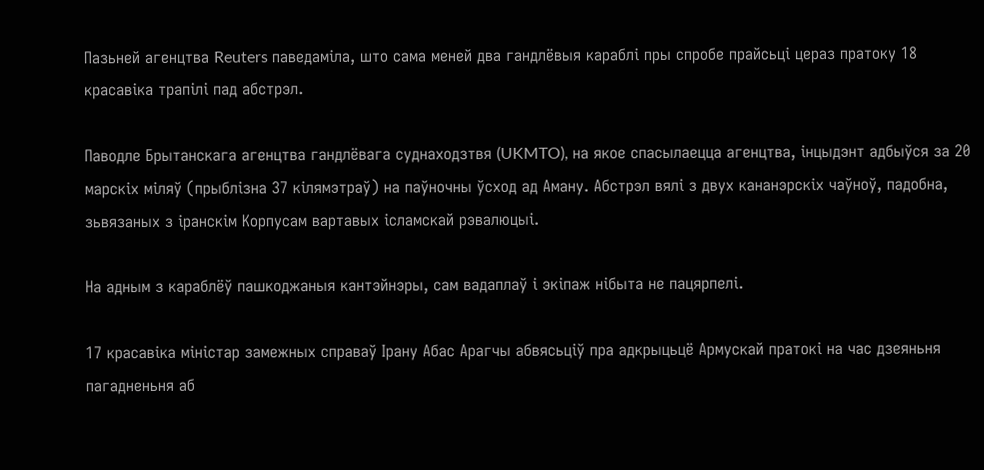Пазьней агенцтва Reuters паведаміла, што сама меней два гандлёвыя караблі пры спробе прайсьці цераз пратоку 18 красавіка трапілі пад абстрэл.

Паводле Брытанскага агенцтва гандлёвага суднаходзтвя (UKMTO), на якое спасылаецца агенцтва, інцыдэнт адбыўся за 20 марскіх міляў (прыблізна 37 кілямэтраў) на паўночны ўсход ад Аману. Абстрэл вялі з двух кананэрскіх чаўноў, падобна, зьвязаных з іранскім Корпусам вартавых ісламскай рэвалюцыі.

На адным з караблёў пашкоджаныя кантэйнэры, сам вадаплаў і экіпаж нібыта не пацярпелі.

17 красавіка міністар замежных справаў Ірану Абас Арагчы абвясьціў пра адкрыцьцё Армускай пратокі на час дзеяньня пагадненьня аб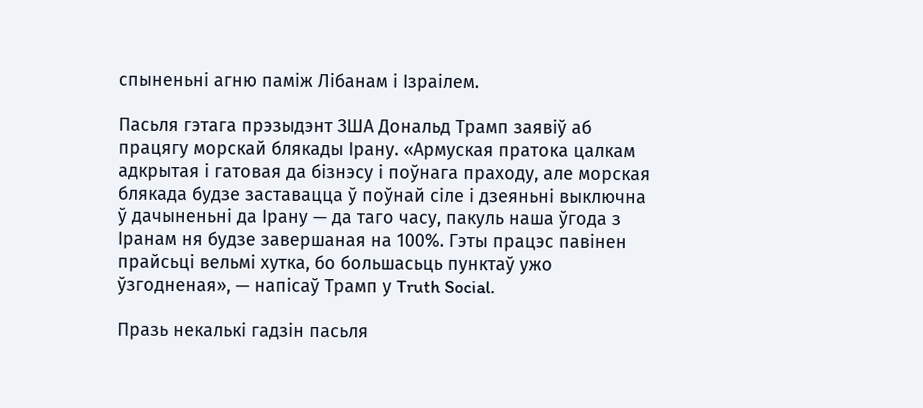спыненьні агню паміж Лібанам і Ізраілем.

Пасьля гэтага прэзыдэнт ЗША Дональд Трамп заявіў аб працягу морскай блякады Ірану. «Армуская пратока цалкам адкрытая і гатовая да бізнэсу і поўнага праходу, але морская блякада будзе заставацца ў поўнай сіле і дзеяньні выключна ў дачыненьні да Ірану — да таго часу, пакуль наша ўгода з Іранам ня будзе завершаная на 100%. Гэты працэс павінен прайсьці вельмі хутка, бо большасьць пунктаў ужо ўзгодненая», — напісаў Трамп у Truth Social.

Празь некалькі гадзін пасьля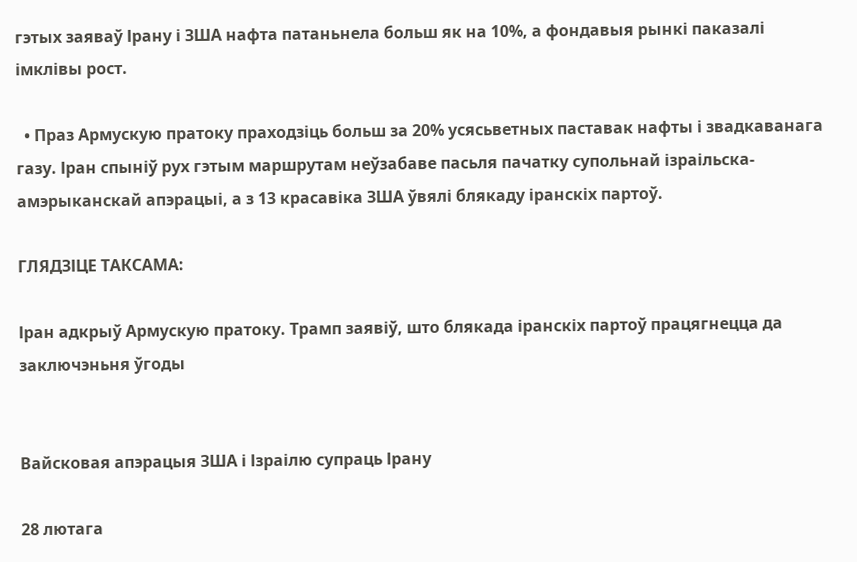гэтых заяваў Ірану і ЗША нафта патаньнела больш як на 10%, а фондавыя рынкі паказалі імклівы рост.

  • Праз Армускую пратоку праходзіць больш за 20% усясьветных паставак нафты і звадкаванага газу. Іран спыніў рух гэтым маршрутам неўзабаве пасьля пачатку супольнай ізраільска-амэрыканскай апэрацыі, а з 13 красавіка ЗША ўвялі блякаду іранскіх партоў.

ГЛЯДЗІЦЕ ТАКСАМА:

Іран адкрыў Армускую пратоку. Трамп заявіў, што блякада іранскіх партоў працягнецца да заключэньня ўгоды


Вайсковая апэрацыя ЗША і Ізраілю супраць Ірану

28 лютага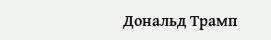Дональд Трамп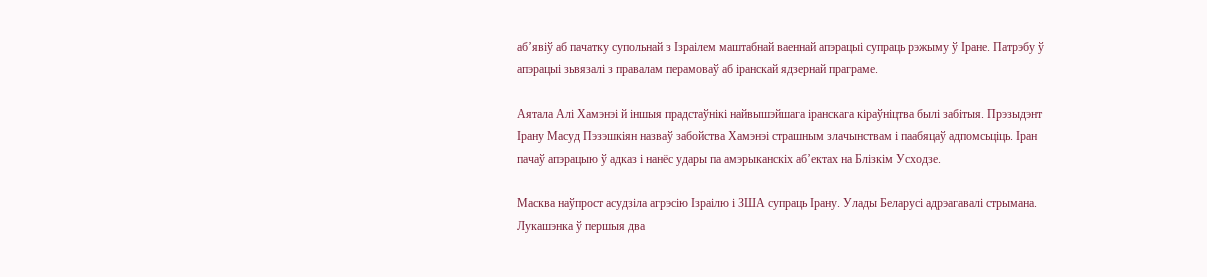аб’явіў аб пачатку супольнай з Ізраілем маштабнай ваеннай апэрацыі супраць рэжыму ў Іране. Патрэбу ў апэрацыі зьвязалі з правалам перамоваў аб іранскай ядзернай праграме.

Аятала Алі Хамэнэі й іншыя прадстаўнікі найвышэйшага іранскага кіраўніцтва былі забітыя. Прэзыдэнт Ірану Масуд Пэзэшкіян назваў забойства Хамэнэі страшным злачынствам і паабяцаў адпомсьціць. Іран пачаў апэрацыю ў адказ і нанёс удары па амэрыканскіх аб’ектах на Блізкім Усходзе.

Масква наўпрост асудзіла агрэсію Ізраілю і ЗША супраць Ірану. Улады Беларусі адрэагавалі стрымана. Лукашэнка ў першыя два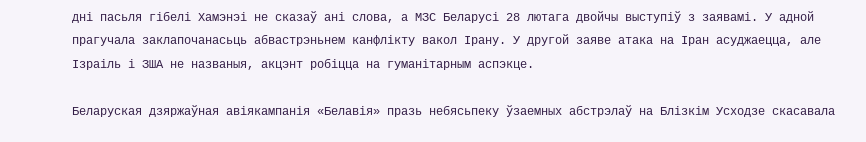дні пасьля гібелі Хамэнэі не сказаў ані слова, а МЗС Беларусі 28 лютага двойчы выступіў з заявамі. У адной прагучала заклапочанасьць абвастрэньнем канфлікту вакол Ірану. У другой заяве атака на Іран асуджаецца, але Ізраіль і ЗША не названыя, акцэнт робіцца на гуманітарным аспэкце.

Беларуская дзяржаўная авіякампанія «Белавія» празь небясьпеку ўзаемных абстрэлаў на Блізкім Усходзе скасавала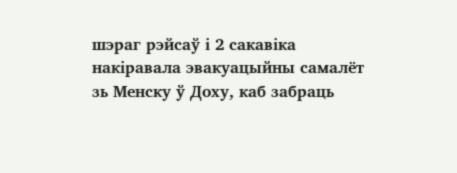шэраг рэйсаў і 2 сакавіка накіравала эвакуацыйны самалёт зь Менску ў Доху, каб забраць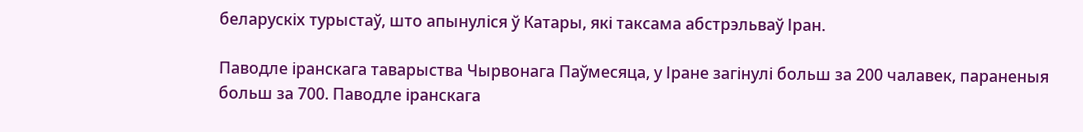беларускіх турыстаў, што апынуліся ў Катары, які таксама абстрэльваў Іран.

Паводле іранскага таварыства Чырвонага Паўмесяца, у Іране загінулі больш за 200 чалавек, параненыя больш за 700. Паводле іранскага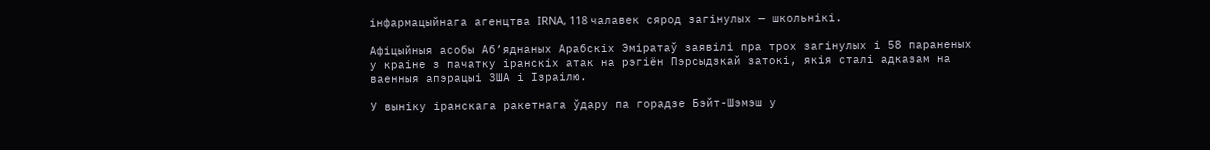інфармацыйнага агенцтва IRNA, 118 чалавек сярод загінулых — школьнікі.

Афіцыйныя асобы Аб’яднаных Арабскіх Эміратаў заявілі пра трох загінулых і 58 параненых у краіне з пачатку іранскіх атак на рэгіён Пэрсыдзкай затокі, якія сталі адказам на ваенныя апэрацыі ЗША і Ізраілю.

У выніку іранскага ракетнага ўдару па горадзе Бэйт-Шэмэш у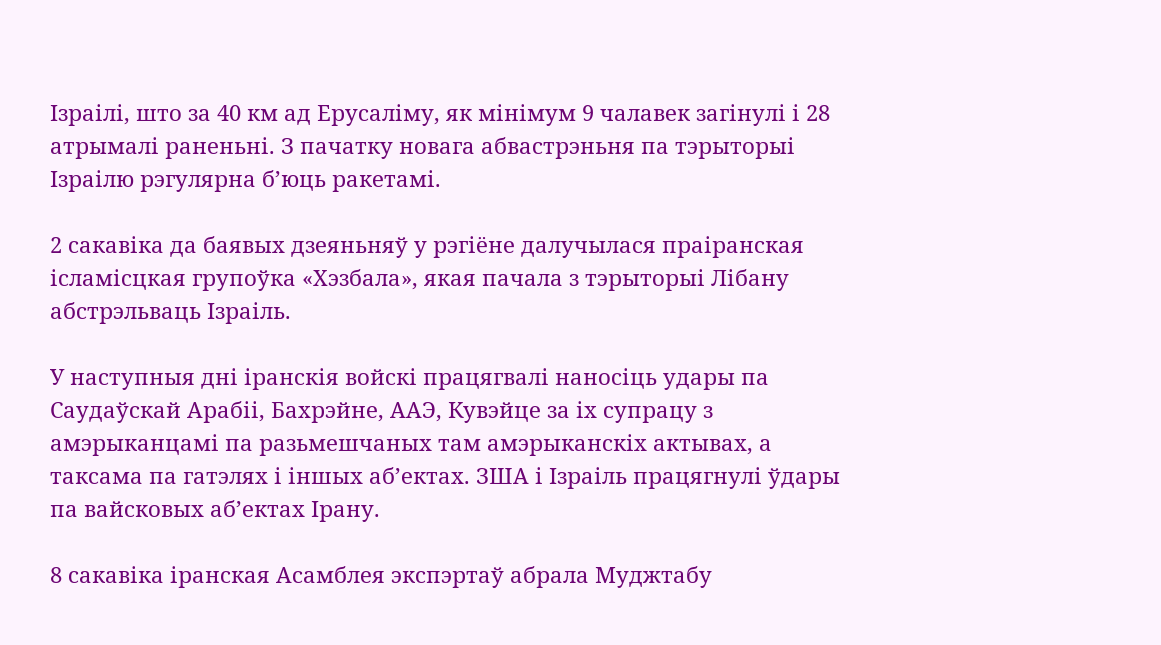Ізраілі, што за 40 км ад Ерусаліму, як мінімум 9 чалавек загінулі і 28 атрымалі раненьні. З пачатку новага абвастрэньня па тэрыторыі Ізраілю рэгулярна б’юць ракетамі.

2 сакавіка да баявых дзеяньняў у рэгіёне далучылася праіранская ісламісцкая групоўка «Хэзбала», якая пачала з тэрыторыі Лібану абстрэльваць Ізраіль.

У наступныя дні іранскія войскі працягвалі наносіць удары па Саудаўскай Арабіі, Бахрэйне, ААЭ, Кувэйце за іх супрацу з амэрыканцамі па разьмешчаных там амэрыканскіх актывах, а таксама па гатэлях і іншых аб’ектах. ЗША і Ізраіль працягнулі ўдары па вайсковых аб’ектах Ірану.

8 сакавіка іранская Асамблея экспэртаў абрала Муджтабу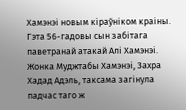Хамэнэі новым кіраўніком краіны. Гэта 56-гадовы сын забітага паветранай атакай Алі Хамэнэі. Жонка Муджтабы Хамэнэі, Захра Хадад Адэль, таксама загінула падчас таго ж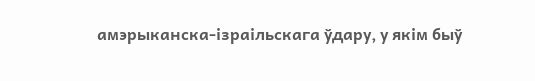амэрыканска-ізраільскага ўдару, у якім быў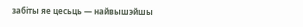забіты яе цесьць — найвышэйшы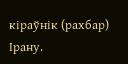кіраўнік (рахбар) Ірану.